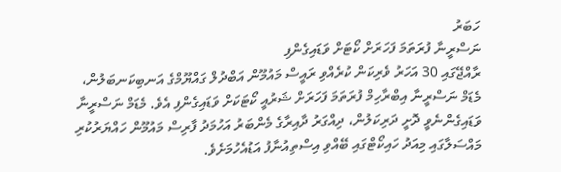ހަބަރު
ނަސްރީނާ ފުރަތަމަ ފަހަރަށް ކޯޓަށް ވަޑައިގެންފި
ރާއްޖޭގައި 30 އަހަރު ވެރިކަން ކުރެއްވި ރައީސް މައުމޫން އަބްދުލް ގައްޔޫމްގެ އަނބިކަނބަލުން، މެޑަމް ނަސްރީނާ އިބްރާހިމް ފުރަތަމަ ފަހަރަށް ޝަރުއީ ކޯޓަކަށް ވަޑައިގެންފި އެވެ. މެޑަމް ނަސްރީނާ ވަޑައިގެންނެވީ ދޮށީ ދަރިކަލުން، ދިއްގަރު ދާއިރާގެ މެންބަރު އަހުމަދު ފާރިސް މައުމޫން ހައްޔަރުކުރި މައްސަލާގައި މިއަދު ހައިކޯޓްގައި ބޭއްވި އިސްތިއުނާފު އަޑުއެހުމަށެވެ.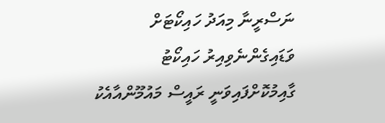ނަސްރީނާ މިއަދު ހައިކޯޓަށް ވަޑައިގެންނެވިއިރު ހައިކޯޓު ގާއިމުކޮށްފައިވަނީ ރައީސް މައުމޫންއާއެކު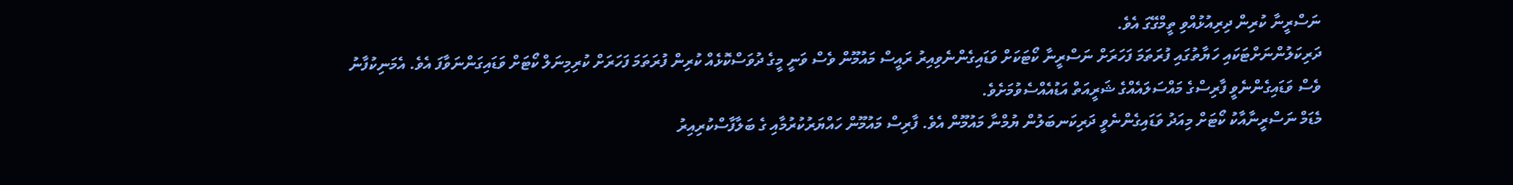ނަސްރީނާ ކުރިން ދިރިއުޅުއްވި ތީމްގޭގަ އެވެ.
ދަރިކަލުންނަށްޓަކައި ހަޔާތުގައި ފުރަތަމަ ފަހަރަށް ނަސްރީނާ ކޯޓަކަށް ވަޑައިގެންނެވިއިރު ރައީސް މައުމޫން ވެސް ވަނީ މީގެ ދުވަސްކޮޅެއް ކުރިން ފުރަތަމަ ފަހަރަށް ކުރިމިނަލް ކޯޓަށް ވަޑައިގަންނަވާފަ އެވެ. އެމަނިކުފާނު ވެސް ވަޑައިގެންނެވީ ފާރިސްގެ މައްސަލައެއްގެ ޝަރީއަތް އަޑުއެއްސެވުމަށެވެ.
މެޑަމް ނަސްރީނާއާކު ކޯޓަށް މިއަދު ވަޑައިގެންނެވީ ދަރިކަނބަލުން ޔުމްނާ މައުމޫން އެވެ. ފާރިސް މައުމޫން ހައްޔަރުކުރުމާއި ގެ ބަލާފާސްކުރިއިރު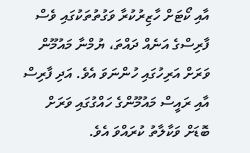އާއި ކޯޓަށް ހާޒިރުކުރާ ވަގުތުތަކުގައި ވެސް ފާރިސްގެ އަނެއް ދައްތަ، ޔުމްނާ މައުމޫން ވަރަށް އަރިހުގައި ހުންނަވަ އެވެ. އަދި ފާރިސް އާއި ރައީސް މައުމޫންގެ ހައްގުގައި ވަރަށް ބޮޑަށް ވަކާލާތު ކުރައްވަ އެވެ.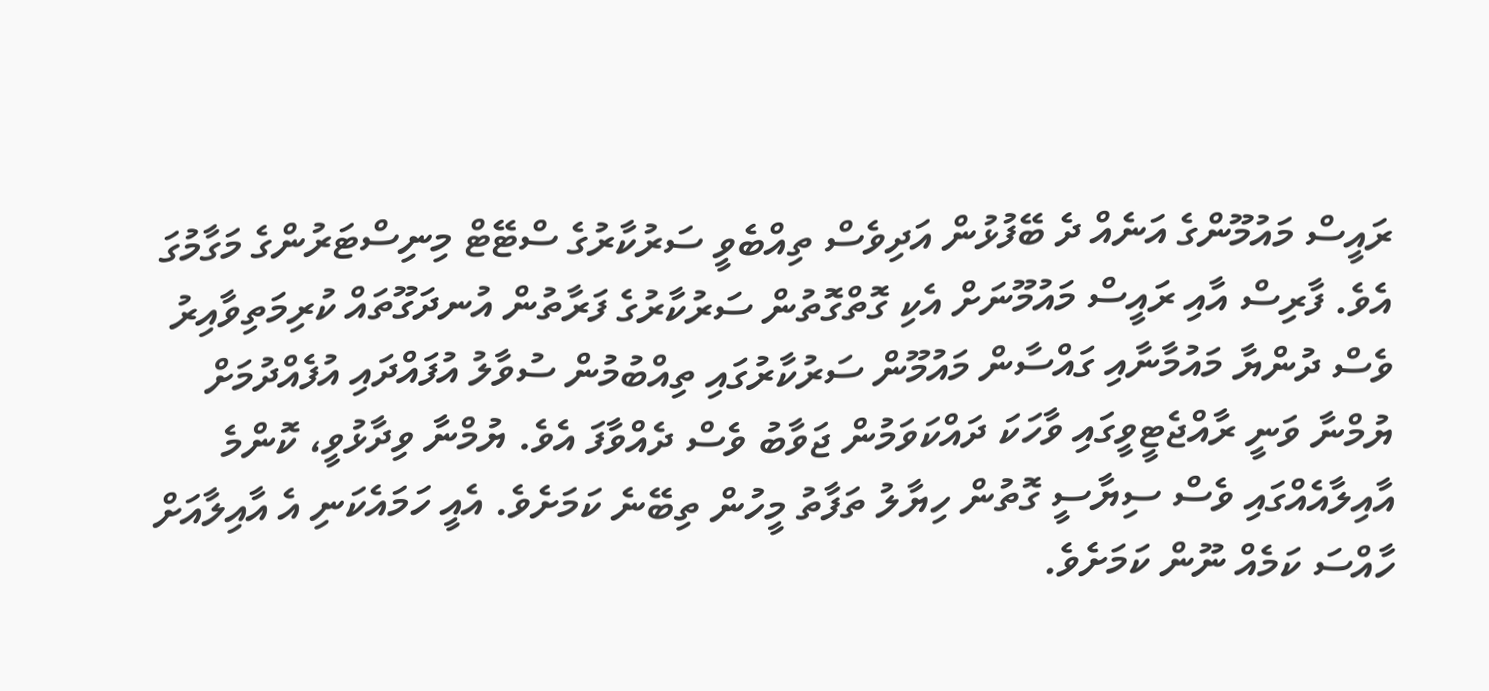ރައީސް މައުމޫންގެ އަނެއް ދެ ބޭފުޅުން އަދިވެސް ތިއްބެވީ ސަރުކާރުގެ ސްޓޭޓް މިނިސްޓަރުންގެ މަގާމުގަ އެވެ. ފާރިސް އާއި ރައީސް މައުމޫނަށް އެކި ގޮތްގޮތުން ސަރުކާރުގެ ފަރާތުން އުނދަގޫތައް ކުރިމަތިވާއިރު ވެސް ދުންޔާ މައުމާނާއި ގައްސާން މައުމޫން ސަރުކާރުގައި ތިއްބުމުން ސުވާލު އުފައްދައި އުފެއްދުމަށް ޔުމްނާ ވަނީ ރާއްޖެޓީވީގައި ވާހަކަ ދައްކަވަމުން ޖަވާބު ވެސް ދެއްވާފަ އެވެ. ޔުމްނާ ވިދާޅުވީ، ކޮންމެ އާއިލާއެއްގައި ވެސް ސިޔާސީ ގޮތުން ހިޔާލު ތަފާތު މީހުން ތިބޭނެ ކަމަށެވެ. އެއީ ހަމައެކަނި އެ އާއިލާއަށް ހާއްސަ ކަމެއް ނޫން ކަމަށެވެ.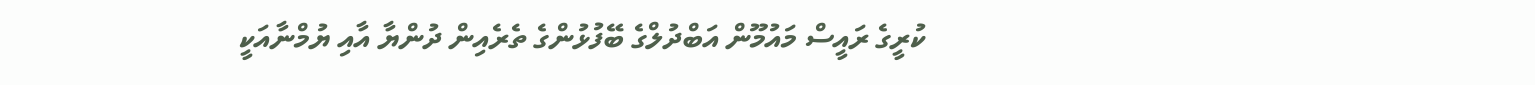ކުރީގެ ރައީސް މައުމޫން އަބްދުލްގެ ބޭފުޅުންގެ ތެރެއިން ދުންޔާ އާއި ޔުމްނާއަކީ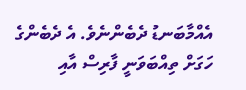އެއްމާބަނޑު ދެބެންނެވެ. އެ ދެބެންގެ ހަގަށް ތިއްބަވަނީ ފާރިސް އާއި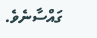ގައްސާނެވެ.